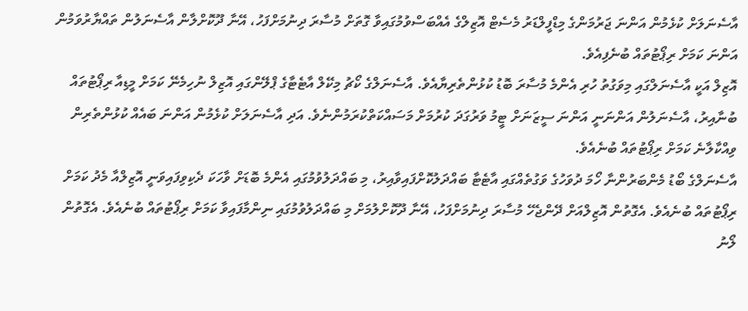އާސެނަލަށް ކުޅެމުން އަންނަ ޖަރުމަންގެ މިޑްފީލްޑަރު މެސެޓް އޮޒިލްގެ އެއްބަސްވުމުގައިވާ ގޮތަށް މުސާރަ ދިނުމަށްފަހު، އޭނާ ދޫކޮށްލާން އާސެނަލުން ތައްޔާރުވަމުން އަންނަ ކަމަށް ރިޕޯޓުތައް ބުނެފިއެވެ.
އޮޒިލް އަކީ އާސެނަލްގައި މިވަގުތު ހުރި އެންމެ މުސާރަ ބޮޑު ކުޅުންތެރިޔާއެވެ. އާސެނަލްގެ ކޯޗު މިކޭލް އާޓެޓާގެ ޕްލޭންގައި އޮޒިލް ނުހިމެނޭ ކަމަށް މީޑިއާ ރިޕޯޓުތައް ބުނާއިރު، އާސެނަލުން އަންނަނީ އަންނަ ސީޒަނަށް ޓީމު ވަރުގަދަ ކުރުމަށް މަސައްކަތްކުރަމުންނެވެ. އަދި އާސެނަލަށް ކުޅެމުން އަންނަ ބައެއް ކުޅުންތެރިން ވިއްކާލާނެ ކަމަށް ރިޕޯޓުތައް ބުނެއެވެ.
އާސެނަލްގެ ބޯޑު މެންބަރުންނާ ހޯމަ ދުވަހުގެ ވަގުތެއްގައި އާޓެޓާ ބައްދަލުކޮށްފައިވާއިރު، މި ބައްދަލުވުމުގައި އެންމެ ބޮޑަށް ވާހަކަ ދެކިވިފައިވަނީ އޮޒިލްއާ މެދު ކަމަށް ރިޕޯޓުތައް ބުނެއެވެ. އެގޮތުން އޮޒިލްއަށް ދޭންޖެހޭ މުސާރަ ދިނުމަށްފަހު، އޭނާ ދޫކޮށްލުމަށް މި ބައްދަލުވުމުގައި ނިންމާފައިވާ ކަމަށް ރިޕޯޓުތައް ބުނެއެވެ. އެގޮތުން ލޯނު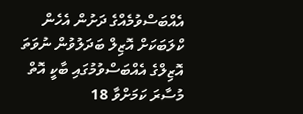އެއްބަސްވުމެއްގެ ދަށުން އެހެން ކްލަބަކަށް އޮޒިލް ބަދަލުވުން ނުވަތަ އޮޒިލްގެ އެއްބަސްވުމުގައި ބާކީ އޮތް މުސާރަ ކަމަށްވާ 18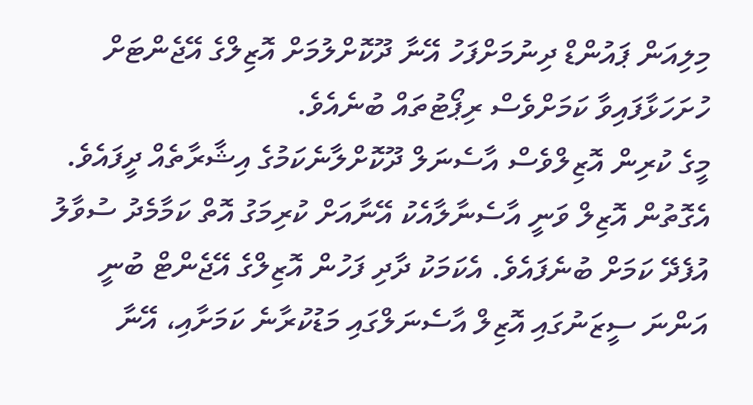މިލިއަން ޕައުންޑް ދިނުމަށްފަހު އޭނާ ދޫކޮށްލުމަށް އޮޒިލްގެ އޭޖެންޓަށް ހުށަހަޅާފައިވާ ކަމަށްވެސް ރިޕޯޓުތައް ބުނެއެވެ.
މީގެ ކުރިން އޮޒިލްވެސް އާސެނަލް ދޫކޮށްލާނެކަމުގެ އިޝާރާތެއް ދީފައެވެ. އެގޮތުން އޮޒިލް ވަނީ އާސެނާލާއެކު އޭނާއަށް ކުރިމަގު އޮތް ކަމާމެދު ސުވާލު އުފެދޭ ކަމަށް ބުނެފައެވެ. އެކަމަކު ދާދި ފަހުން އޮޒިލްގެ އޭޖެންޓް ބުނީ އަންނަ ސީޒަނުގައި އޮޒިލް އާސެނަލްގައި މަޑުކުރާނެ ކަމަށާއި، އޭނާ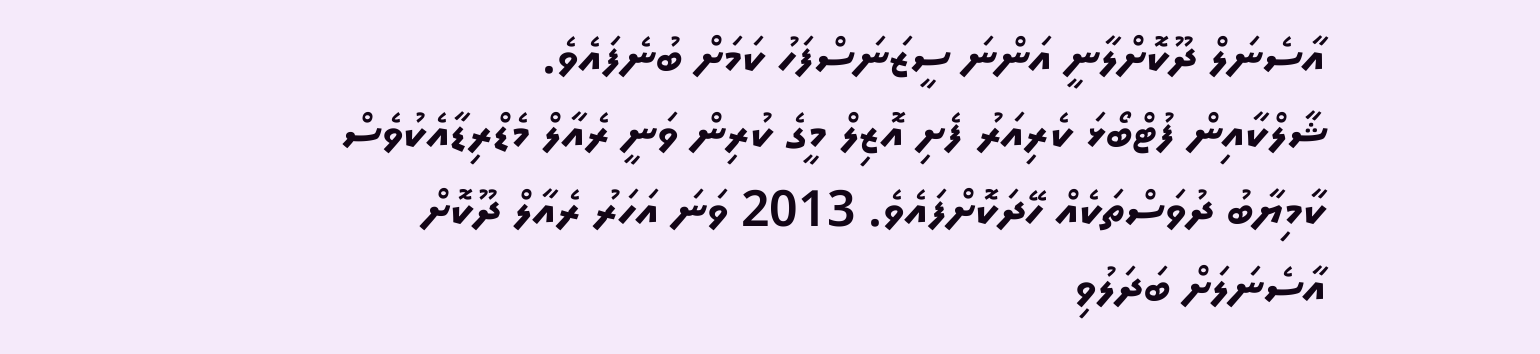އާސެނަލް ދޫކޮށްލާނީ އަންނަ ސީޒަނަސްފަހު ކަމަށް ބުނެފައެވެ.
ޝާލްކާއިން ފުޓްބޯޅަ ކެރިއަރު ފެށި އޮޒިލް މީގެ ކުރިން ވަނީ ރެއާލް މެޑްރިޑާއެކުވެސް ކާމިޔާބު ދުވަސްތަކެއް ހޭދަކޮށްފައެވެ. 2013 ވަނަ އަހަރު ރެއާލް ދޫކޮށް އާސެނަލަށް ބަދަލުވި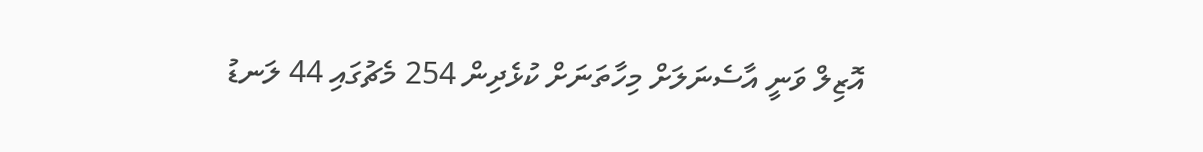އޮޒިލް ވަނީ އާސެނަލަށް މިހާތަނަށް ކުޅެދިން 254 މެޗުގައި 44 ލަނޑު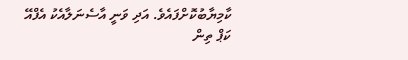ކާމިޔާބުކޮށްފައެވެ. އަދި ވަނީ އާސެނަލާއެކު އެފްއޭ ކަޕް ތިން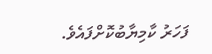ފަހަރު ކާމިޔާބުކޮށްފައެވެ.